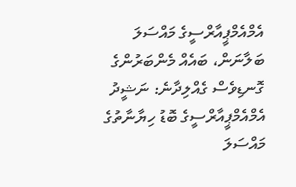އެމްއެމްޕީއާރްސީގެ މައްސަލަ ބަލާނަން، ބައެއް މެންބަރުންގެ ގޮނޑިވެސް ގެއްލިދާނެ: ނަޝީދު
އެމްއެމްޕީއާރްސީގެ ބޮޑު ހިޔާނާތުގެ މައްސަލަ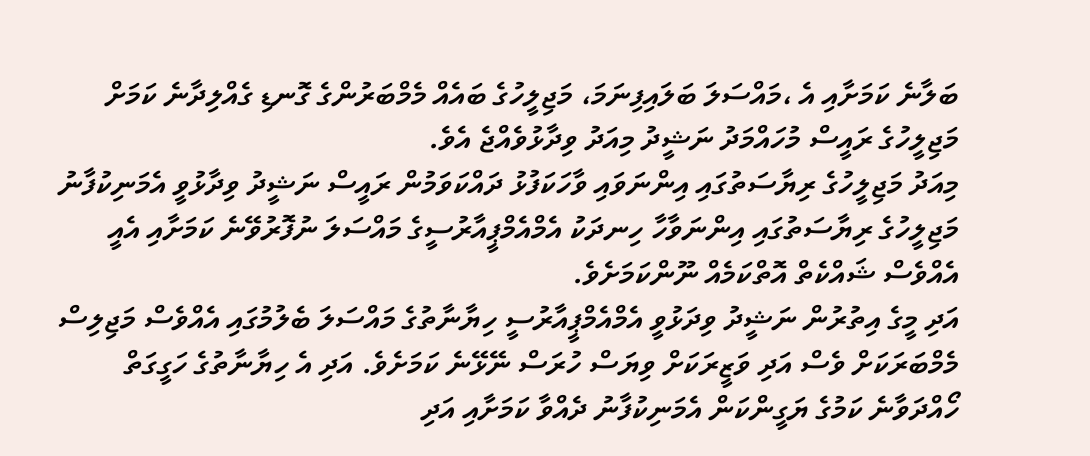ބަލާނެ ކަމަށާއި އެ ،މައްސަލަ ބަލައިފިނަމަ، މަޖިލީހުގެ ބައެއް މެމްބަރުންގެ ގޮނޑި ގެއްލިދާނެ ކަމަށް މަޖިލީހުގެ ރައީސް މުހައްމަދު ނަޝީދު މިއަދު ވިދާޅުވެއްޖެ އެވެ.
މިއަދު މަޖިލީހުގެ ރިޔާސަތުގައި އިންނަވައި ވާހަކަފުޅު ދައްކަވަމުން ރައީސް ނަޝީދު ވިދާޅުވީ އެމަނިކުފާނު މަޖިލީހުގެ ރިޔާސަތުގައި އިންނަވާހާ ހިނދަކު އެމްއެމްޕީއާރުސީގެ މައްސަލަ ނުފޮރުވޭނެ ކަމަށާއި އެއީ އެއްވެސް ޝައްކެތް އޮތްކަމެއް ނޫންކަމަށެވެ.
އަދި މީގެ އިތުރުން ނަޝީދު ވިދަޅުވީ އެމްއެމްޕީއާރުސީ ހިޔާނާތުގެ މައްސަލަ ބެލުމުގައި އެއްވެސް މަޖިލިސް މެމްބަރަކަށް ވެސް އަދި ވަޒީރަކަށް ވިޔަސް ހުރަސް ނޭޅޭނެ ކަމަށެވެ. އަދި އެ ހިޔާނާތުގެ ހަގީގަތް ހޯއްދަވާނެ ކަމުގެ ޔަގީންކަން އެމަނިކުފާނު ދެއްވާ ކަމަށާއި އަދި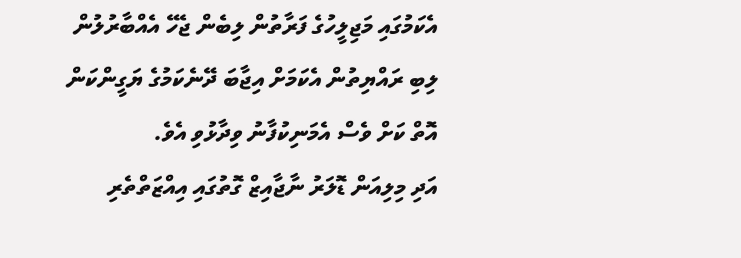އެކަމުގައި މަޖިލީހުގެ ފަރާތުން ލިބެން ޖެހޭ އެއްބާރުލުން ލިބި ރައްޔިތުން އެކަމަށް އިޖާބަ ދޭނެކަމުގެ ޔަގީންކަން އޮތް ކަށް ވެސް އެމަނިކުފާނު ވިދާޅުވި އެވެ.
އަދި މިލިއަން ޑޮލަރު ނާޖާއިޒް ގޮތުގައި އިއްޒަތްތެރި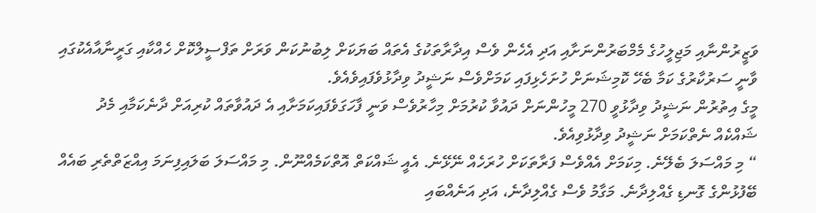ވަޒީރުންނާއި މަޖިލީހުގެ މެމްބަރުންނަށާއި އަދި އެހެން ވެސް އިދާރާތަކުގެ އެތައް ބަޔަކަށް ލިބުނުކަން ވަރަށް ތަފްސީލްކޮށް ހެއްކާއި ގަރީނާއާއެކުގައި ވާނީ ސަރުކާރުގެ ކަމާ ބެހޭ ކޮމިޝަނަށް ހުށަހެޅިފައި ކަމަށްވެސް ނަޝީދު ވިދާޅުވެފައިވެއެވެ.
މީގެ އިތުރުން ނަޝީދު ވިދާޅުވީ 270 މީހުންނަށް ދައުވާ ކުރުމަށް މިހާރުވެސް ވަނީ ފާހަގަވެފައިކަމަށާއި އެ ދައުވާތައް ކުރިއަށް ދާނެކަމާއި މެދު ޝައްކެއް ނެތްކަމަށް ނަޝީދު ވިދާޅުވިއެވެ.
“ މި މައްސަލަ ބެލޭނެ. މިކަމަށް އެއްވެސް ފަރާތަކަށް ހުރަހެއް ނޭޅޭނެ. އެއީ ޝައްކަތް އޮތްކަމެއްނޫން. މި މައްސަލަ ބަލައިފިނަމަ އިއްޒަތްތެރި ބައެއް ބޭފުޅުންގެ ގޮނޑި ގެއްލިދާނެ. މަގާމު ވެސް ގެއްލިދާނެ، އަދި އަނެއްބައި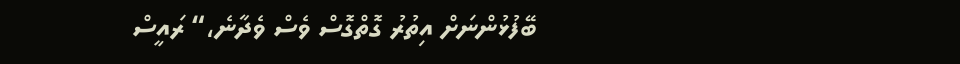ބޭފުޅުންނަށް އިތުރު ގޮތްގޮސް ވެސް ވެދާނެ،“ ރައީސް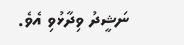ނަޝީދު ވިދާޅުވި އެވެ.